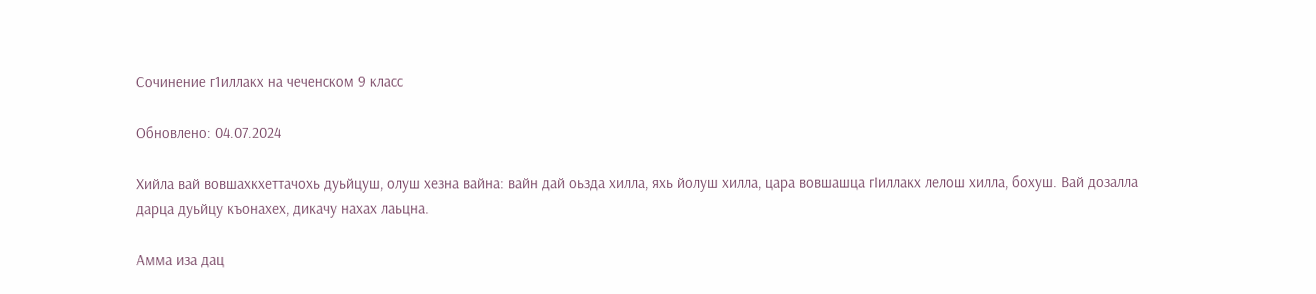Сочинение г1иллакх на чеченском 9 класс

Обновлено: 04.07.2024

Хийла вай вовшахкхеттачохь дуьйцуш, олуш хезна вайна: вайн дай оьзда хилла, яхь йолуш хилла, цара вовшашца гIиллакх лелош хилла, бохуш. Вай дозалла дарца дуьйцу къонахех, дикачу нахах лаьцна.

Амма иза дац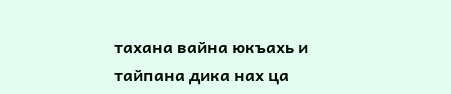тахана вайна юкъахь и тайпана дика нах ца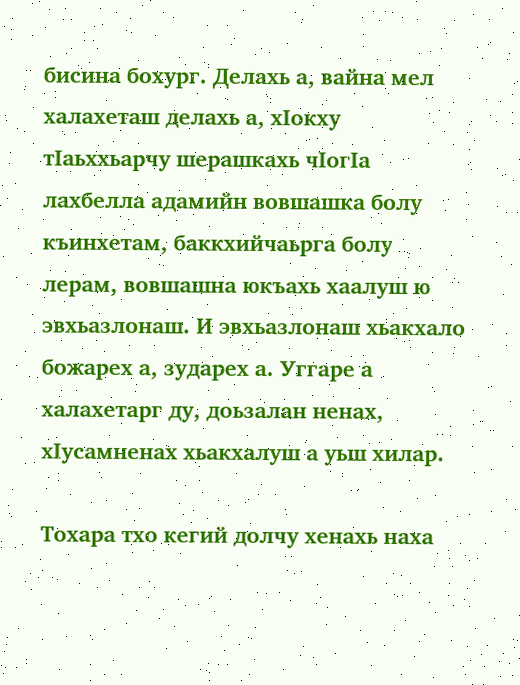бисина бохург. Делахь а, вайна мел халахеташ делахь а, хIокху тIаьххьарчу шерашкахь чIогIа лахбелла адамийн вовшашка болу къинхетам, баккхийчаьрга болу лерам, вовшашна юкъахь хаалуш ю эвхьазлонаш. И эвхьазлонаш хьакхало божарех а, зударех а. Уггаре а халахетарг ду, доьзалан ненах, хIусамненах хьакхалуш а уьш хилар.

Тохара тхо кегий долчу хенахь наха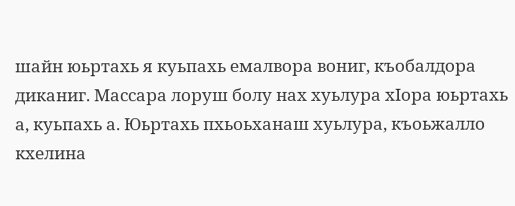шайн юьртахь я куьпахь емалвора вониг, къобалдора диканиг. Массара лоруш болу нах хуьлура хIора юьртахь а, куьпахь а. Юьртахь пхьоьханаш хуьлура, къоьжалло кхелина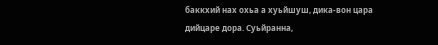баккхий нах охьа а хуьйшуш, дика-вон цара дийцаре дора. Суьйранна,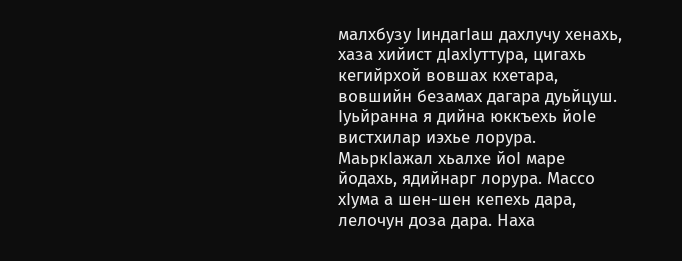малхбузу IиндагIаш дахлучу хенахь, хаза хийист дIахIуттура, цигахь кегийрхой вовшах кхетара, вовшийн безамах дагара дуьйцуш. Iуьйранна я дийна юккъехь йоIе вистхилар иэхье лорура. МаьркIажал хьалхе йоI маре йодахь, ядийнарг лорура. Массо хIума а шен-шен кепехь дара, лелочун доза дара. Наха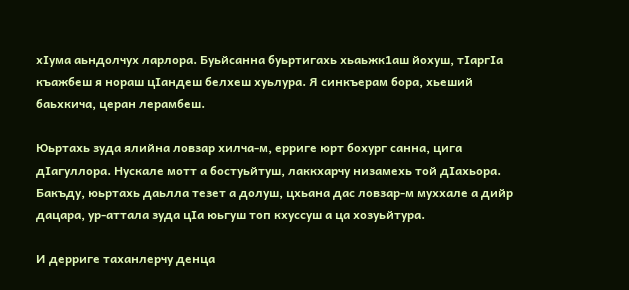хIума аьндолчух ларлора. Буьйсанна буьртигахь хьаьжк1аш йохуш, тIаргIа къажбеш я нораш цIандеш белхеш хуьлура. Я синкъерам бора, хьеший баьхкича, церан лерамбеш.

Юьртахь зуда ялийна ловзар хилча-м, ерриге юрт бохург санна, цига дIагуллора. Нускале мотт а бостуьйтуш, лаккхарчу низамехь той дIахьора. Бакъду, юьртахь даьлла тезет а долуш, цхьана дас ловзар-м муххале а дийр дацара, ур-аттала зуда цIа юьгуш топ кхуссуш а ца хозуьйтура.

И дерриге таханлерчу денца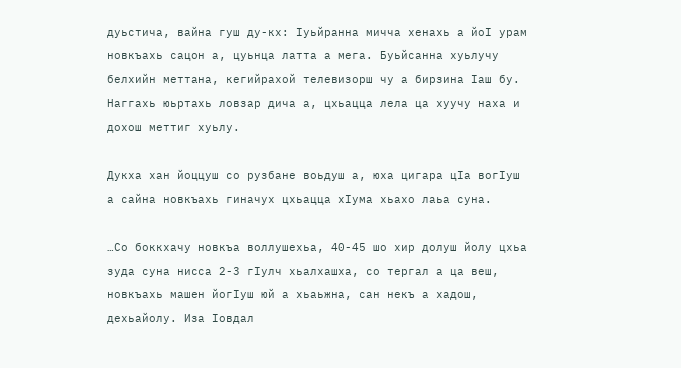дуьстича, вайна гуш ду-кх: Iуьйранна мичча хенахь а йоI урам новкъахь сацон а, цуьнца латта а мега. Буьйсанна хуьлучу белхийн меттана, кегийрахой телевизорш чу а бирзина Iаш бу. Наггахь юьртахь ловзар дича а, цхьацца лела ца хуучу наха и дохош меттиг хуьлу.

Дукха хан йоццуш со рузбане воьдуш а, юха цигара цIа вогIуш а сайна новкъахь гиначух цхьацца хIума хьахо лаьа суна.

…Со боккхачу новкъа воллушехьа, 40-45 шо хир долуш йолу цхьа зуда суна нисса 2-3 гIулч хьалхашха, со тергал а ца веш, новкъахь машен йогIуш юй а хьаьжна, сан некъ а хадош, дехьайолу. Иза Iовдал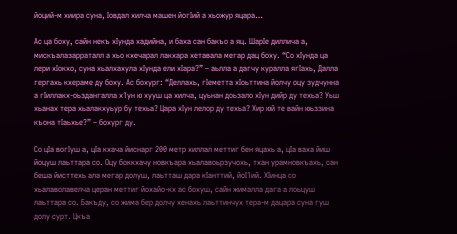йоций-м хиира суна, Iовдал хилча машен йогIий а хьожур яцара…

Ас ца боху, сайн некъ хIунда хадийна, и баха сан бакъо а яц. ШарIе диллича а, мискъалазарраталл а хьо кхечарал лакхара хетавала мегар дац боху. “Со хIунда ца лери хIокхо, суна хьалхахула хIунда ели хIара?” – аьлла а дагчу куралла ягIахь, Далла гергахь кхераме ду боху. Ас бохург: “Деллахь, гIеметта хIоьттина йолчу оцу зудчунна а гIиллакх-оьздангалла х1ун ю хууш ца хилча, цуьнан доьзало хIун дийр ду техьа? Уьш хьанах тера хьалакхуьур бу техьа? Цара хIун лелор ду техьа? Хир юй те вайн юьззина къона тIаьхье?” – бохург ду.

Со цIа вогIуш а, цIа кхача йиснарг 200 метр хиллал меттиг бен яцахь а, цIа ваха йиш йоцуш лаьттара со. Оцу боккхачу новкъара хьалавоьрзучохь, тхан урамновкъахь, сан беша йисттехь ала мегар долуш, лаьтташ дара кIанттий, йоI1ий. ХIинца со хьалаволавелча церан меттиг йохайо-кх ас бохуш, сайн жималла дага а лоьцуш лаьттара со. Бакъду, со жима бер долчу хенахь лаьттинчух тера-м дацара суна гуш долу сурт. Цкъа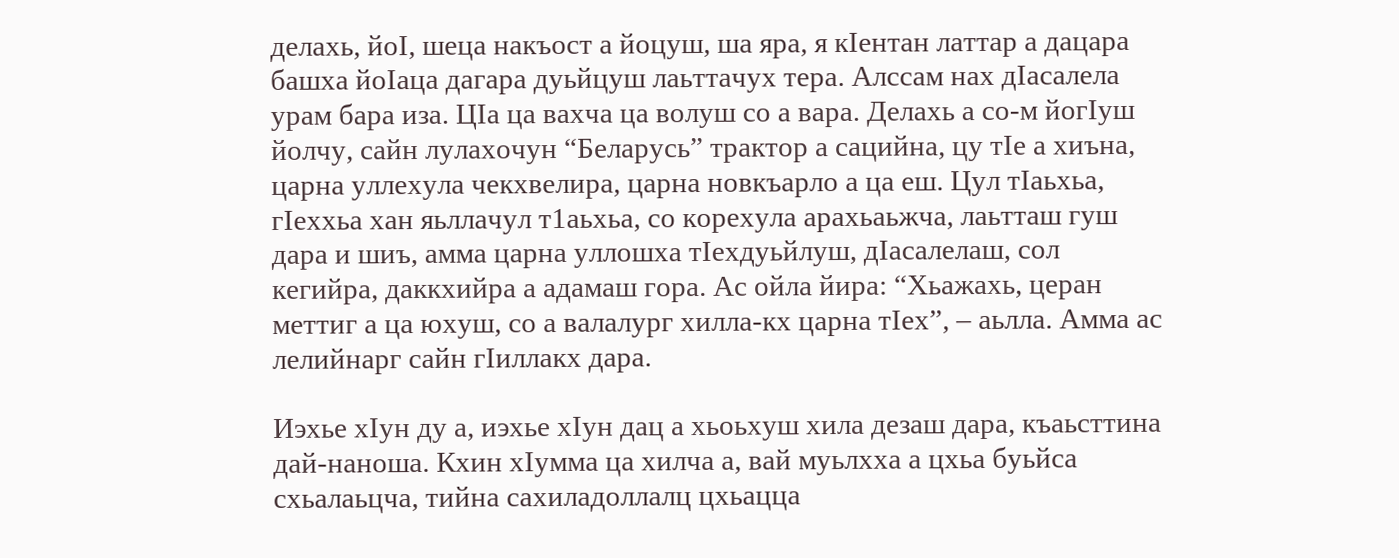делахь, йоI, шеца накъост а йоцуш, ша яра, я кIентан латтар а дацара башха йоIаца дагара дуьйцуш лаьттачух тера. Алссам нах дIасалела урам бара иза. ЦIа ца вахча ца волуш со а вара. Делахь а со-м йогIуш йолчу, сайн лулахочун “Беларусь” трактор а сацийна, цу тIе а хиъна, царна уллехула чекхвелира, царна новкъарло а ца еш. Цул тIаьхьа, гIеххьа хан яьллачул т1аьхьа, со корехула арахьаьжча, лаьтташ гуш дара и шиъ, амма царна уллошха тIехдуьйлуш, дIасалелаш, сол кегийра, даккхийра а адамаш гора. Ас ойла йира: “Хьажахь, церан меттиг а ца юхуш, со а валалург хилла-кх царна тIех”, – аьлла. Амма ас лелийнарг сайн гIиллакх дара.

Иэхье хIун ду а, иэхье хIун дац а хьоьхуш хила дезаш дара, къаьсттина дай-наноша. Кхин хIумма ца хилча а, вай муьлхха а цхьа буьйса схьалаьцча, тийна сахиладоллалц цхьацца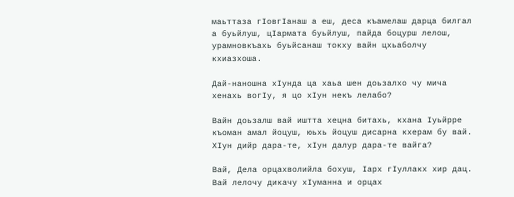маьттаза гIовгIанаш а еш, деса къамелаш дарца билгал а буьйлуш, цIармата буьйлуш, пайда боцурш лелош, урамновкъахь буьйсанаш токху вайн цхьаболчу кхиазхоша.

Дай-наношна хIунда ца хаьа шен доьзалхо чу мича хенахь вогIу, я цо хIун некъ лелабо?

Вайн доьзалш вай иштта хецна битахь, кхана Iуьйрре къоман амал йоцуш, юьхь йоцуш дисарна кхерам бу вай. ХIун дийр дара-те, хIун далур дара-те вайга?

Вай, Дела орцахволийла бохуш, Iарх гIуллакх хир дац. Вай лелочу дикачу хIуманна и орцах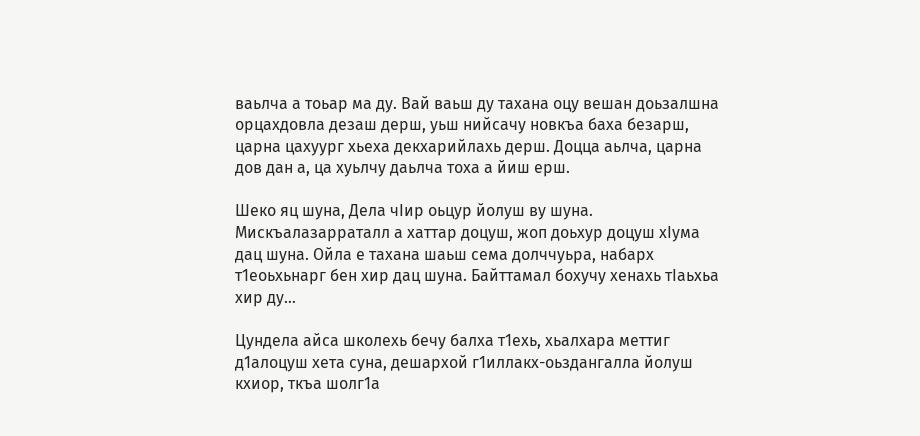ваьлча а тоьар ма ду. Вай ваьш ду тахана оцу вешан доьзалшна орцахдовла дезаш дерш, уьш нийсачу новкъа баха безарш, царна цахуург хьеха декхарийлахь дерш. Доцца аьлча, царна дов дан а, ца хуьлчу даьлча тоха а йиш ерш.

Шеко яц шуна, Дела чIир оьцур йолуш ву шуна. Мискъалазарраталл а хаттар доцуш, жоп доьхур доцуш хIума дац шуна. Ойла е тахана шаьш сема долччуьра, набарх т1еоьхьнарг бен хир дац шуна. Байттамал бохучу хенахь тIаьхьа хир ду…

Цундела айса школехь бечу балха т1ехь, хьалхара меттиг д1алоцуш хета суна, дешархой г1иллакх-оьздангалла йолуш кхиор, ткъа шолг1а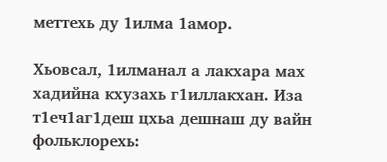меттехь ду 1илма 1амор.

Хьовсал, 1илманал а лакхара мах хадийна кхузахь г1иллакхан. Иза т1еч1аг1деш цхьа дешнаш ду вайн фольклорехь: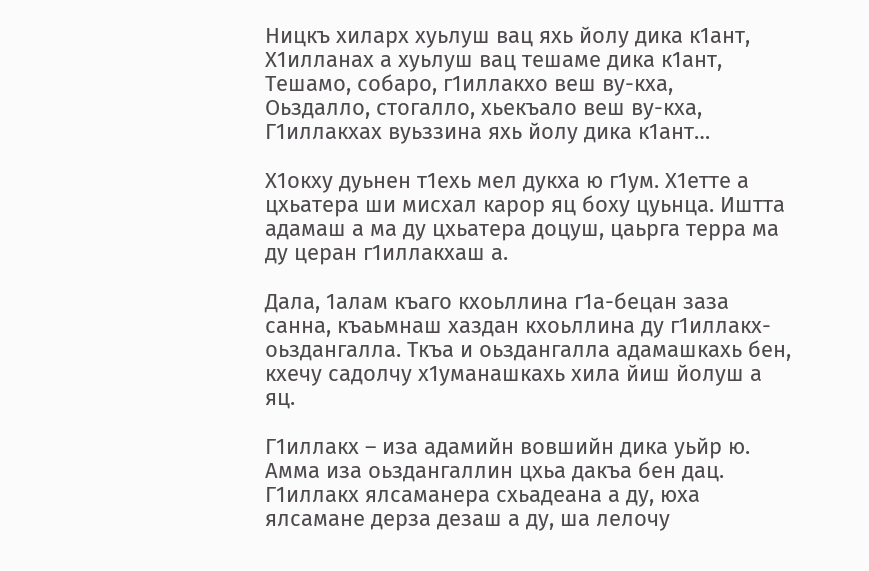Ницкъ хиларх хуьлуш вац яхь йолу дика к1ант,
Х1илланах а хуьлуш вац тешаме дика к1ант,
Тешамо, собаро, г1иллакхо веш ву-кха,
Оьздалло, стогалло, хьекъало веш ву-кха,
Г1иллакхах вуьззина яхь йолу дика к1ант…

Х1окху дуьнен т1ехь мел дукха ю г1ум. Х1етте а цхьатера ши мисхал карор яц боху цуьнца. Иштта адамаш а ма ду цхьатера доцуш, цаьрга терра ма ду церан г1иллакхаш а.

Дала, 1алам къаго кхоьллина г1а-бецан заза санна, къаьмнаш хаздан кхоьллина ду г1иллакх-оьздангалла. Ткъа и оьздангалла адамашкахь бен, кхечу садолчу х1уманашкахь хила йиш йолуш а яц.

Г1иллакх – иза адамийн вовшийн дика уьйр ю. Амма иза оьздангаллин цхьа дакъа бен дац. Г1иллакх ялсаманера схьадеана а ду, юха ялсамане дерза дезаш а ду, ша лелочу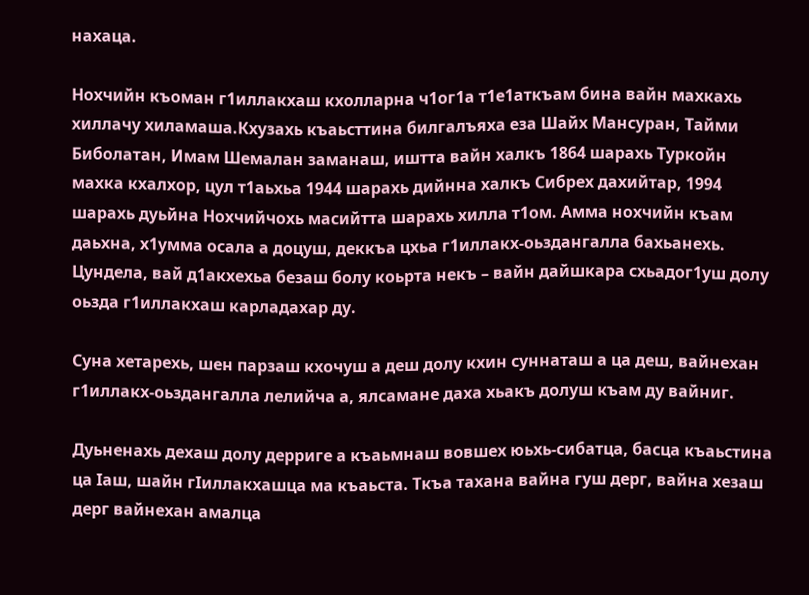нахаца.

Нохчийн къоман г1иллакхаш кхолларна ч1ог1а т1е1аткъам бина вайн махкахь хиллачу хиламаша.Кхузахь къаьсттина билгалъяха еза Шайх Мансуран, Тайми Биболатан, Имам Шемалан заманаш, иштта вайн халкъ 1864 шарахь Туркойн махка кхалхор, цул т1аьхьа 1944 шарахь дийнна халкъ Сибрех дахийтар, 1994 шарахь дуьйна Нохчийчохь масийтта шарахь хилла т1ом. Амма нохчийн къам даьхна, х1умма осала а доцуш, деккъа цхьа г1иллакх-оьздангалла бахьанехь. Цундела, вай д1акхехьа безаш болу коьрта некъ – вайн дайшкара схьадог1уш долу оьзда г1иллакхаш карладахар ду.

Суна хетарехь, шен парзаш кхочуш а деш долу кхин суннаташ а ца деш, вайнехан г1иллакх-оьздангалла лелийча а, ялсамане даха хьакъ долуш къам ду вайниг.

Дуьненахь дехаш долу дерриге а къаьмнаш вовшех юьхь-сибатца, басца къаьстина ца Iаш, шайн гIиллакхашца ма къаьста. Ткъа тахана вайна гуш дерг, вайна хезаш дерг вайнехан амалца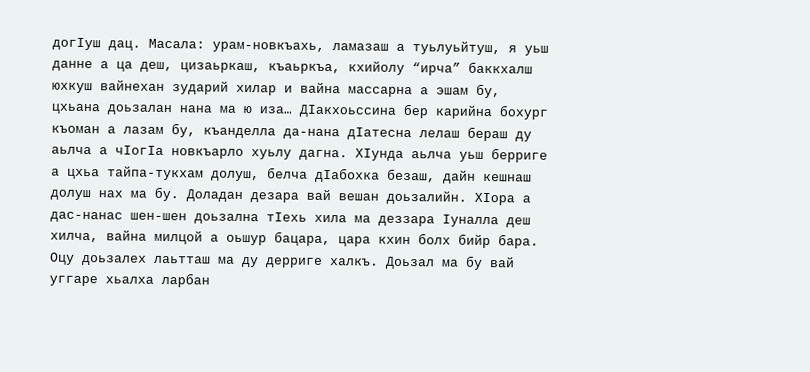догIуш дац. Масала: урам-новкъахь, ламазаш а туьлуьйтуш, я уьш данне а ца деш, цизаьркаш, къаьркъа, кхийолу “ирча” баккхалш юхкуш вайнехан зударий хилар и вайна массарна а эшам бу, цхьана доьзалан нана ма ю иза… ДIакхоьссина бер карийна бохург къоман а лазам бу, къанделла да-нана дIатесна лелаш бераш ду аьлча а чIогIа новкъарло хуьлу дагна. ХIунда аьлча уьш берриге а цхьа тайпа-тукхам долуш, белча дIабохка безаш, дайн кешнаш долуш нах ма бу. Доладан дезара вай вешан доьзалийн. ХIора а дас-нанас шен-шен доьзална тIехь хила ма деззара Iуналла деш хилча, вайна милцой а оьшур бацара, цара кхин болх бийр бара. Оцу доьзалех лаьтташ ма ду дерриге халкъ. Доьзал ма бу вай уггаре хьалха ларбан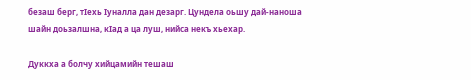безаш берг, тIехь Iуналла дан дезарг. Цундела оьшу дай-наноша шайн доьзалшна, кIад а ца луш, нийса некъ хьехар.

Дуккха а болчу хийцамийн тешаш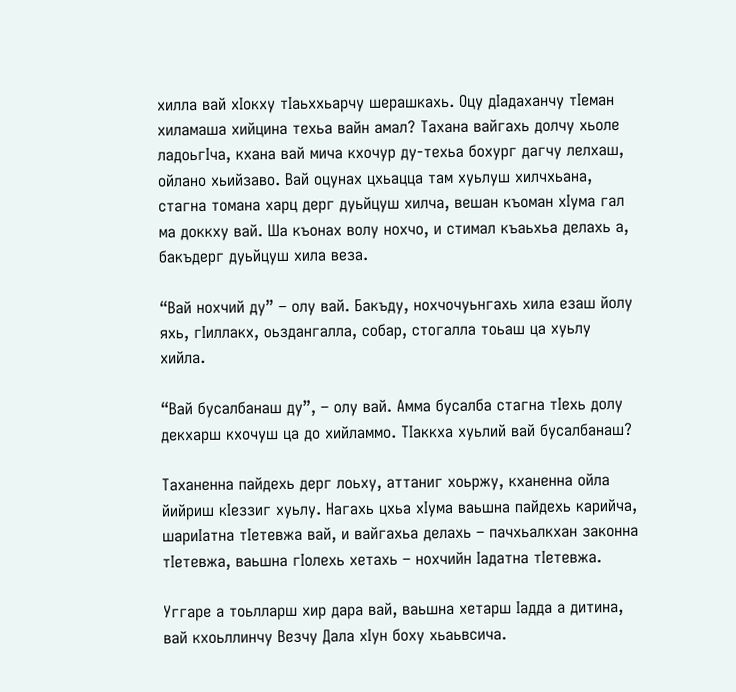хилла вай хIокху тIаьххьарчу шерашкахь. Оцу дIадаханчу тIеман хиламаша хийцина техьа вайн амал? Тахана вайгахь долчу хьоле ладоьгIча, кхана вай мича кхочур ду-техьа бохург дагчу лелхаш, ойлано хьийзаво. Вай оцунах цхьацца там хуьлуш хилчхьана, стагна томана харц дерг дуьйцуш хилча, вешан къоман хIума гал ма доккху вай. Ша къонах волу нохчо, и стимал къаьхьа делахь а, бакъдерг дуьйцуш хила веза.

“Вай нохчий ду” – олу вай. Бакъду, нохчочуьнгахь хила езаш йолу яхь, гIиллакх, оьздангалла, собар, стогалла тоьаш ца хуьлу хийла.

“Вай бусалбанаш ду”, – олу вай. Амма бусалба стагна тIехь долу декхарш кхочуш ца до хийламмо. ТIаккха хуьлий вай бусалбанаш?

Таханенна пайдехь дерг лоьху, аттаниг хоьржу, кханенна ойла йийриш кIеззиг хуьлу. Нагахь цхьа хIума ваьшна пайдехь карийча, шариIатна тIетевжа вай, и вайгахьа делахь – пачхьалкхан законна тIетевжа, ваьшна гIолехь хетахь – нохчийн Iадатна тIетевжа.

Уггаре а тоьлларш хир дара вай, ваьшна хетарш Iадда а дитина, вай кхоьллинчу Везчу Дала хIун боху хьаьвсича.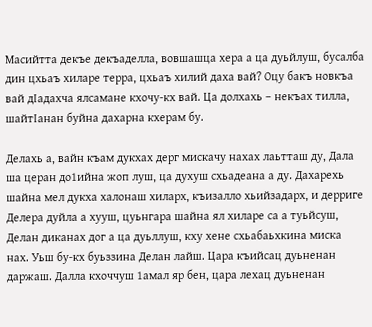Масийтта декъе декъаделла, вовшашца хера а ца дуьйлуш, бусалба дин цхьаъ хиларе терра, цхьаъ хилий даха вай? Оцу бакъ новкъа вай дIадахча ялсамане кхочу-кх вай. Ца долхахь – некъах тилла, шайтIанан буйна дахарна кхерам бу.

Делахь а, вайн къам дукхах дерг мискачу нахах лаьтташ ду, Дала ша церан до1ийна жоп луш, ца духуш схьадеана а ду. Дахарехь шайна мел дукха халонаш хиларх, къизалло хьийзадарх, и дерриге Делера дуйла а хууш, цуьнгара шайна ял хиларе са а туьйсуш, Делан диканах дог а ца дуьллуш, кху хене схьабаьхкина миска нах. Уьш бу-кх буьззина Делан лайш. Цара къийсац дуьненан даржаш. Далла кхоччуш 1амал яр бен, цара лехац дуьненан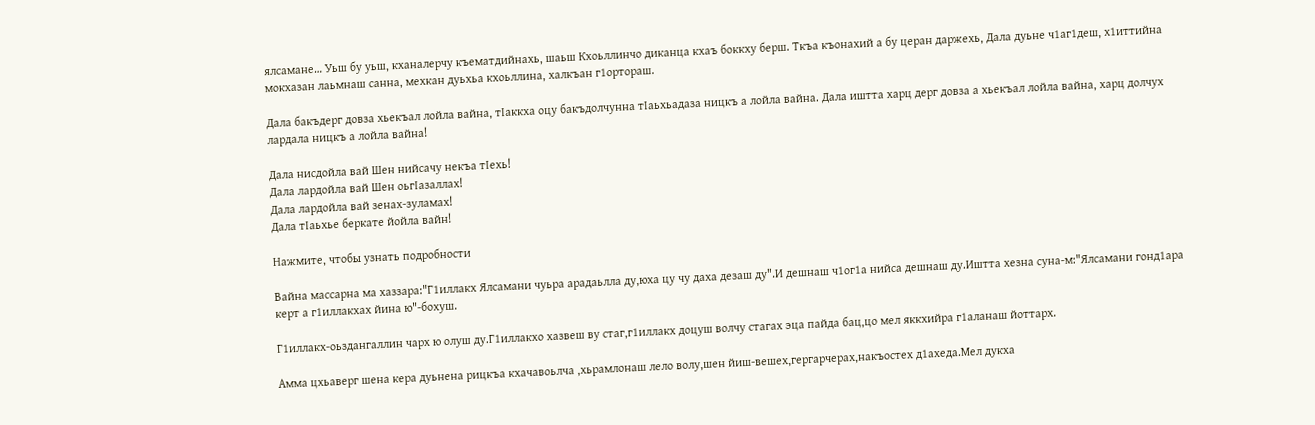ялсамане… Уьш бу уьш, кханалерчу къематдийнахь, шаьш Кхоьллинчо диканца кхаъ боккху берш. Ткъа къонахий а бу церан даржехь, Дала дуьне ч1аг1деш, х1иттийна мокхазан лаьмнаш санна, мехкан дуьхьа кхоьллина, халкъан г1ортораш.

Дала бакъдерг довза хьекъал лойла вайна, тIаккха оцу бакъдолчунна тIаьхьадаза ницкъ а лойла вайна. Дала иштта харц дерг довза а хьекъал лойла вайна, харц долчух лардала ницкъ а лойла вайна!

Дала нисдойла вай Шен нийсачу некъа тIехь!
Дала лардойла вай Шен оьгIазаллах!
Дала лардойла вай зенах-зуламах!
Дала тIаьхье беркате йойла вайн!

Нажмите, чтобы узнать подробности

Вайна массарна ма хаззара:"Г1иллакх Ялсамани чуьра арадаьлла ду,юха цу чу даха дезаш ду".И дешнаш ч1ог1а нийса дешнаш ду.Иштта хезна суна-м:"Ялсамани гонд1ара керт а г1иллакхах йина ю"-бохуш.

Г1иллакх-оьздангаллин чарх ю олуш ду.Г1иллакхо хазвеш ву стаг,г1иллакх доцуш волчу стагах эца пайда бац,цо мел яккхийра г1аланаш йоттарх.

Амма цхьаверг шена кера дуьнена рицкъа кхачавоьлча ,хьрамлонаш лело волу,шен йиш-вешех,гергарчерах,накъостех д1ахеда.Мел дукха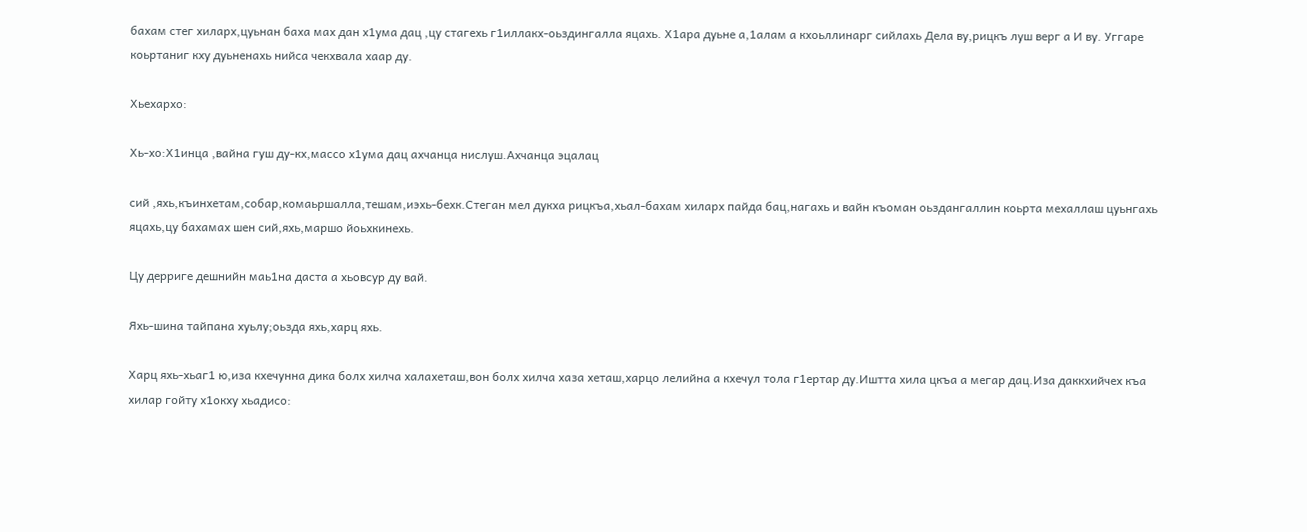бахам стег хиларх,цуьнан баха мах дан х1ума дац ,цу стагехь г1иллакх-оьздингалла яцахь. Х1ара дуьне а,1алам а кхоьллинарг сийлахь Дела ву,рицкъ луш верг а И ву. Уггаре коьртаниг кху дуьненахь нийса чекхвала хаар ду.

Хьехархо:

Хь-хо:Х1инца ,вайна гуш ду-кх,массо х1ума дац ахчанца нислуш.Ахчанца эцалац

сий ,яхь,къинхетам,собар,комаьршалла,тешам,иэхь-бехк.Стеган мел дукха рицкъа,хьал-бахам хиларх пайда бац,нагахь и вайн къоман оьздангаллин коьрта мехаллаш цуьнгахь яцахь,цу бахамах шен сий,яхь,маршо йоьхкинехь.

Цу дерриге дешнийн маь1на даста а хьовсур ду вай.

Яхь-шина тайпана хуьлу;оьзда яхь,харц яхь.

Харц яхь-хьаг1 ю,иза кхечунна дика болх хилча халахеташ,вон болх хилча хаза хеташ,харцо лелийна а кхечул тола г1ертар ду.Иштта хила цкъа а мегар дац.Иза даккхийчех къа хилар гойту х1окху хьадисо: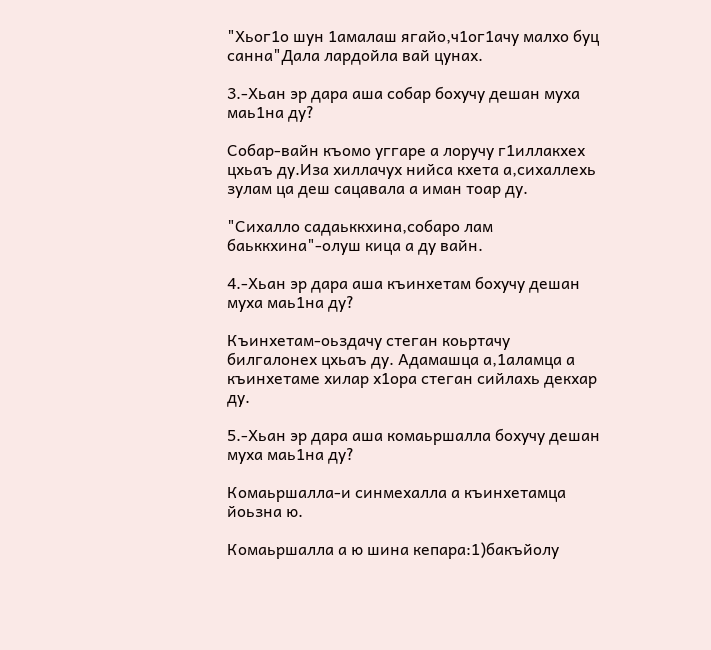"Хьог1о шун 1амалаш ягайо,ч1ог1ачу малхо буц санна"Дала лардойла вай цунах.

3.-Хьан эр дара аша собар бохучу дешан муха маь1на ду?

Собар-вайн къомо уггаре а лоручу г1иллакхех цхьаъ ду.Иза хиллачух нийса кхета а,сихаллехь зулам ца деш сацавала а иман тоар ду.

"Сихалло садаьккхина,собаро лам баьккхина"-олуш кица а ду вайн.

4.-Хьан эр дара аша къинхетам бохучу дешан муха маь1на ду?

Къинхетам-оьздачу стеган коьртачу билгалонех цхьаъ ду. Адамашца а,1аламца а къинхетаме хилар х1ора стеган сийлахь декхар ду.

5.-Хьан эр дара аша комаьршалла бохучу дешан муха маь1на ду?

Комаьршалла-и синмехалла а къинхетамца йоьзна ю.

Комаьршалла а ю шина кепара:1)бакъйолу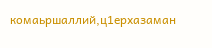комаьршаллий,ц1ерхазаман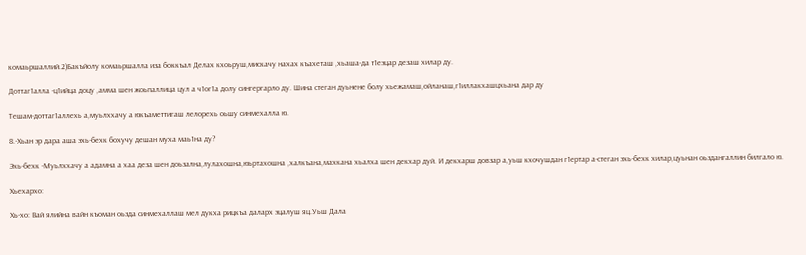комаьршаллий.2)Бакъйолу комаьршалла иза боккъал Делах кхоьруш,мискачу нахах къахеташ ,хьаша-да т1еэцар дезаш хилар ду.

Доттаг1алла -ц1ийца доцу ,амма шен жоьпаллица цул а ч1ог1а долу сингергарло ду. Шина стеган дуьнене болу хьежамаш,ойланаш,г1иллакхашцхьана дар ду

Тешам-доттаг1аллехь а,муьлххачу а юкъаметтигаш лелорехь оьшу синмехалла ю.

8.-Хьан эр дара аша эхь-бехк бохучу дешан муха маь1на ду?

Эхь-бехк -Муьлххачу а адамна а хаа деза шен доьзална,лулахошна,юьртахошна ,халкъана,махкана хьалха шен декхар дуй. И декхарш довзар а,уьш кхочушдан г1ертар а-стеган эхь-бехк хилар,цуьнан оьздангаллин билгало ю.

Хьехархо:

Хь-хо: Вай ялийна вайн къоман оьзда синмехаллаш мел дукха рицкъа даларх эцалуш яц.Уьш Дала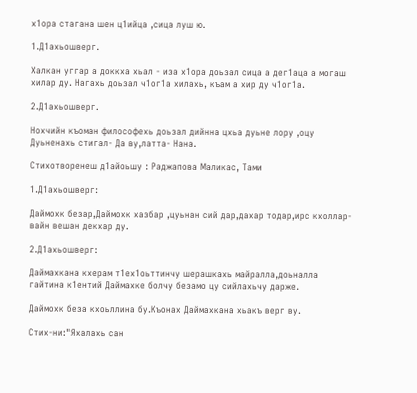х1ора стагана шен ц1ийца ,сица луш ю.

1.Д1ахьошверг.

Халкан уггар а доккха хьал - иза х1ора доьзал сица а дег1аца а могаш хилар ду. Нагахь доьзал ч1ог1а хилахь, къам а хир ду ч1ог1а.

2.Д1ахьошверг.

Нохчийн къоман философехь доьзал дийнна цхьа дуьне лору ,оцу Дуьненахь стигал- Да ву,латта- Нана.

Стихотворенеш д1айоьшу : Раджапова Маликас, Тами

1.Д1ахьошверг:

Даймохк безар,Даймохк хазбар ,цуьнан сий дар,дахар тодар,ирс кхоллар-вайн вешан декхар ду.

2.Д1ахьошверг:

Даймахкана кхерам т1ех1оьттинчу шерашкахь майралла,доьналла гайтина к1ентий Даймахке болчу безамо цу сийлахьчу дарже.

Даймохк беза кхоьллина бу.Къонах Даймахкана хьакъ верг ву.

Стих-ни:"Яхалахь сан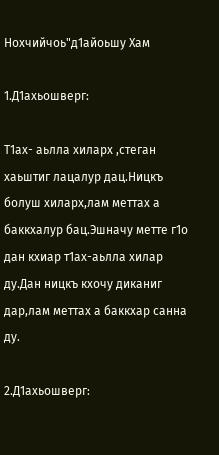Нохчийчоь"д1айоьшу Хам

1.Д1ахьошверг:

Т1ах- аьлла хиларх ,стеган хаьштиг лацалур дац.Ницкъ болуш хиларх,лам меттах а баккхалур бац.Эшначу метте г1о дан кхиар т1ах-аьлла хилар ду.Дан ницкъ кхочу диканиг дар,лам меттах а баккхар санна ду.

2.Д1ахьошверг: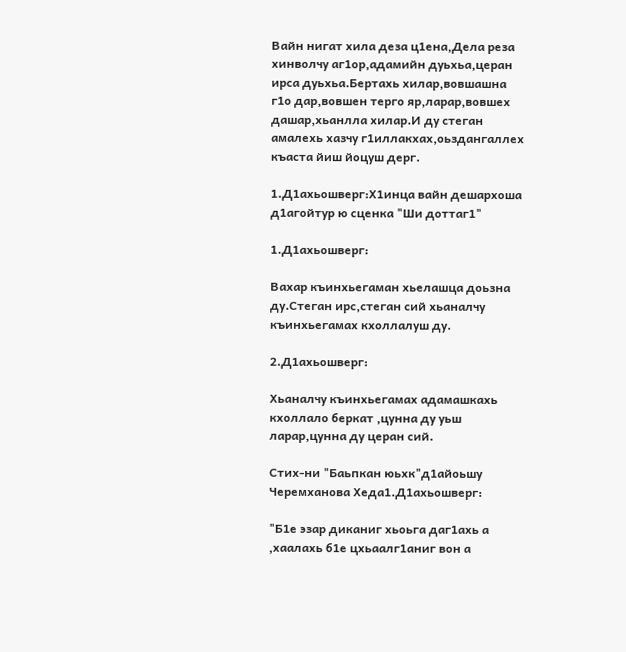Вайн нигат хила деза ц1ена,Дела реза хинволчу аг1ор,адамийн дуьхьа,церан ирса дуьхьа.Бертахь хилар,вовшашна г1о дар,вовшен терго яр,ларар,вовшех дашар,хьанлла хилар.И ду стеган амалехь хазчу г1иллакхах,оьздангаллех къаста йиш йоцуш дерг.

1.Д1ахьошверг:Х1инца вайн дешархоша д1агойтур ю сценка "Ши доттаг1"

1.Д1ахьошверг:

Вахар къинхьегаман хьелашца доьзна ду.Стеган ирс,стеган сий хьаналчу къинхьегамах кхоллалуш ду.

2.Д1ахьошверг:

Хьаналчу къинхьегамах адамашкахь кхоллало беркат ,цунна ду уьш ларар,цунна ду церан сий.

Стих-ни "Баьпкан юьхк"д1айоьшу Черемханова Хеда1.Д1ахьошверг:

"Б1е эзар диканиг хьоьга даг1ахь а ,хаалахь б1е цхьаалг1аниг вон а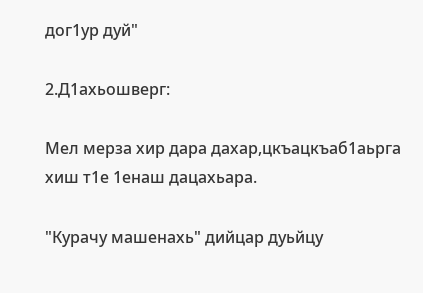дог1ур дуй"

2.Д1ахьошверг:

Мел мерза хир дара дахар,цкъацкъаб1аьрга хиш т1е 1енаш дацахьара.

"Курачу машенахь" дийцар дуьйцу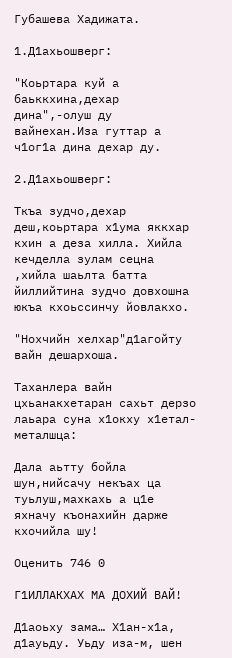Губашева Хадижата.

1.Д1ахьошверг:

"Коьртара куй а баьккхина,дехар дина",-олуш ду вайнехан.Иза гуттар а ч1ог1а дина дехар ду.

2.Д1ахьошверг:

Ткъа зудчо,дехар деш,коьртара х1ума яккхар кхин а деза хилла. Хийла кечделла зулам сецна ,хийла шаьлта батта йиллийтина зудчо довхошна юкъа кхоьссинчу йовлакхо.

"Нохчийн хелхар"д1агойту вайн дешархоша.

Таханлера вайн цхьанакхетаран сахьт дерзо лаьара суна х1окху х1етал-металшца:

Дала аьтту бойла шун,нийсачу некъах ца туьлуш,махкахь а ц1е яхначу къонахийн дарже кхочийла шу!

Оценить 746 0

Г1ИЛЛАКХАХ МА ДОХИЙ ВАЙ!

Д1аоьху зама… Х1ан-х1а, д1ауьду. Уьду иза-м, шен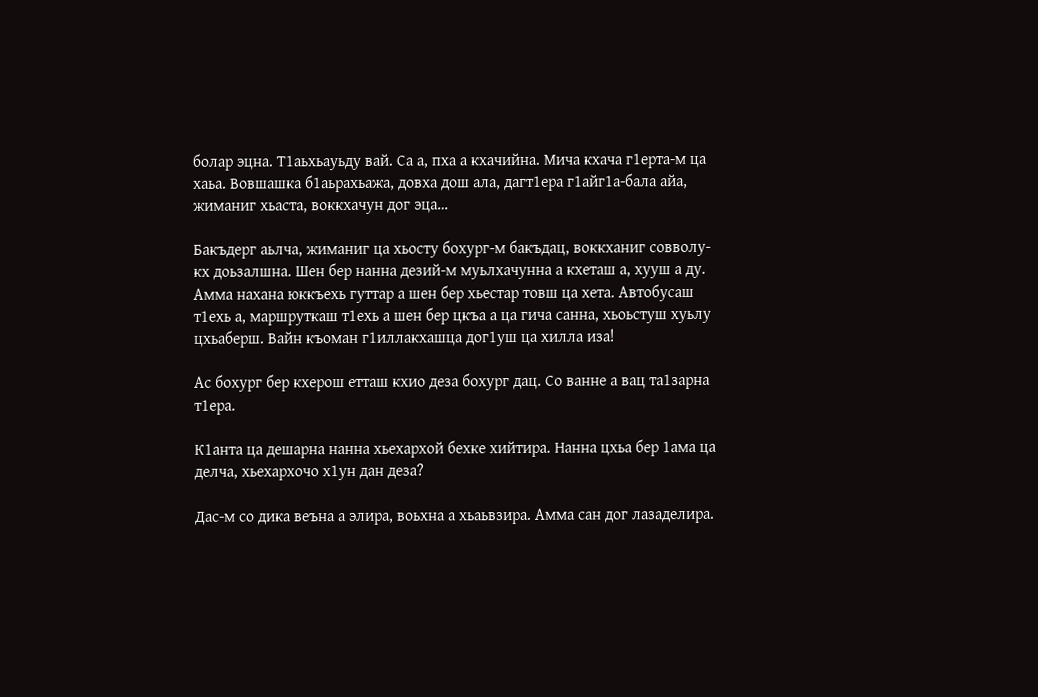болар эцна. Т1аьхьауьду вай. Са а, пха а кхачийна. Мича кхача г1ерта-м ца хаьа. Вовшашка б1аьрахьажа, довха дош ала, дагт1ера г1айг1а-бала айа, жиманиг хьаста, воккхачун дог эца…

Бакъдерг аьлча, жиманиг ца хьосту бохург-м бакъдац, воккханиг совволу-кх доьзалшна. Шен бер нанна дезий-м муьлхачунна а кхеташ а, хууш а ду. Амма нахана юккъехь гуттар а шен бер хьестар товш ца хета. Автобусаш т1ехь а, маршруткаш т1ехь а шен бер цкъа а ца гича санна, хьоьстуш хуьлу цхьаберш. Вайн къоман г1иллакхашца дог1уш ца хилла иза!

Ас бохург бер кхерош етташ кхио деза бохург дац. Со ванне а вац та1зарна т1ера.

К1анта ца дешарна нанна хьехархой бехке хийтира. Нанна цхьа бер 1ама ца делча, хьехархочо х1ун дан деза?

Дас-м со дика веъна а элира, воьхна а хьаьвзира. Амма сан дог лазаделира.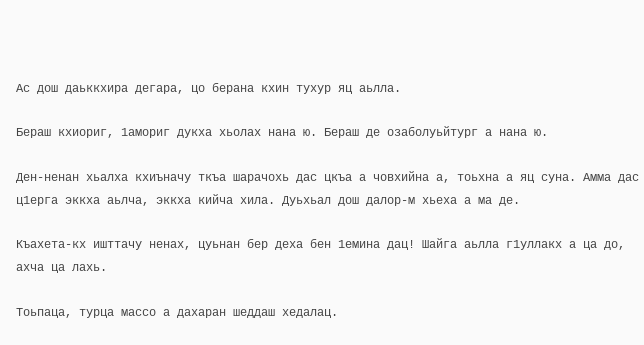Ас дош даьккхира дегара, цо берана кхин тухур яц аьлла.

Бераш кхиориг, 1амориг дукха хьолах нана ю. Бераш де озаболуьйтург а нана ю.

Ден-ненан хьалха кхиъначу ткъа шарачохь дас цкъа а човхийна а, тоьхна а яц суна. Амма дас ц1ерга эккха аьлча, эккха кийча хила. Дуьхьал дош далор-м хьеха а ма де.

Къахета-кх ишттачу ненах, цуьнан бер деха бен 1емина дац! Шайга аьлла г1уллакх а ца до, ахча ца лахь.

Тоьпаца, турца массо а дахаран шеддаш хедалац.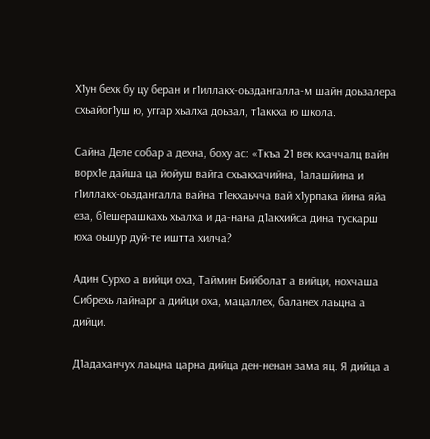Х1ун бехк бу цу беран и г1иллакх-оьздангалла-м шайн доьзалера схьайог1уш ю, уггар хьалха доьзал, т1аккха ю школа.

Сайна Деле собар а дехна, боху ас: «Ткъа 21 век кхаччалц вайн ворх1е дайша ца йойуш вайга схьакхачийна, 1алашйина и г1иллакх-оьздангалла вайна т1екхаьчча вай х1урпака йина яйа еза, б1ешерашкахь хьалха и да-нана д1акхийса дина тускарш юха оьшур дуй-те иштта хилча?

Адин Сурхо а вийци оха, Таймин Бийболат а вийци, нохчаша Сибрехь лайнарг а дийци оха, мацаллех, баланех лаьцна а дийци.

Д1адаханчух лаьцна царна дийца ден-ненан зама яц. Я дийца а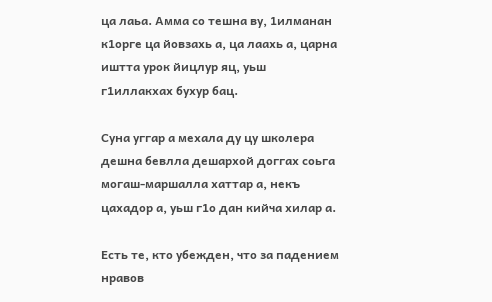ца лаьа. Амма со тешна ву, 1илманан к1орге ца йовзахь а, ца лаахь а, царна иштта урок йицлур яц, уьш г1иллакхах бухур бац.

Суна уггар а мехала ду цу школера дешна бевлла дешархой доггах соьга могаш-маршалла хаттар а, некъ цахадор а, уьш г1о дан кийча хилар а.

Есть те, кто убежден, что за падением нравов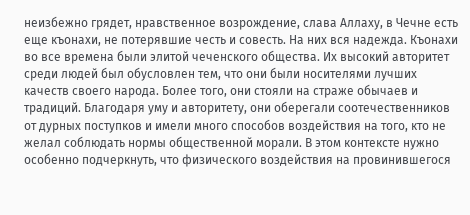неизбежно грядет, нравственное возрождение, слава Аллаху, в Чечне есть еще къонахи, не потерявшие честь и совесть. На них вся надежда. Къонахи во все времена были элитой чеченского общества. Их высокий авторитет среди людей был обусловлен тем, что они были носителями лучших качеств своего народа. Более того, они стояли на страже обычаев и традиций. Благодаря уму и авторитету, они оберегали соотечественников от дурных поступков и имели много способов воздействия на того, кто не желал соблюдать нормы общественной морали. В этом контексте нужно особенно подчеркнуть, что физического воздействия на провинившегося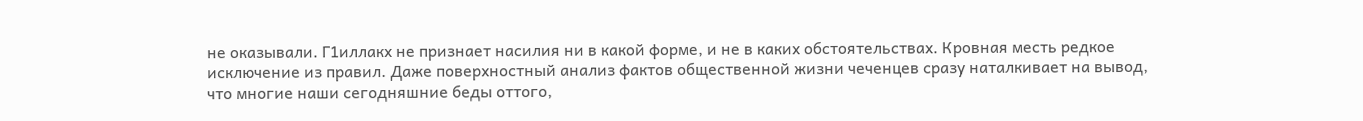не оказывали. Г1иллакх не признает насилия ни в какой форме, и не в каких обстоятельствах. Кровная месть редкое исключение из правил. Даже поверхностный анализ фактов общественной жизни чеченцев сразу наталкивает на вывод, что многие наши сегодняшние беды оттого,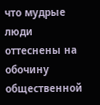что мудрые люди оттеснены на обочину общественной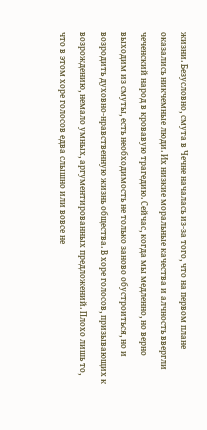жизни. Безусловно, смута в Чечне началась из-за того, что на первом плане оказались никчемные люди. Их низкие моральные качества и алчность ввергли чеченский народ в кровавую трагедию. Сейчас, когда мы медленно, но верно выходим из смуты, есть необходимость не только заново обустроиться, но и возродить духовно-нравственную жизнь общества. В хоре голосов, призывающих к возрождению, немало умных, аргументированных предложений. Плохо лишь то, что в этом хоре голосов едва слышно или вовсе не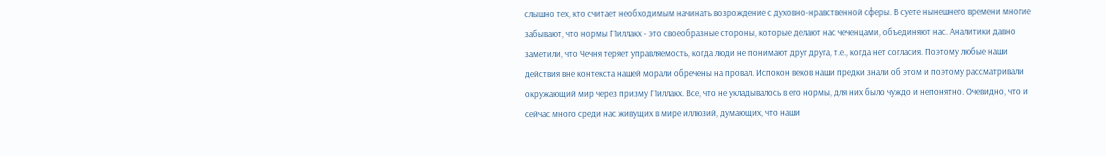слышно тех, кто считает необходимым начинать возрождение с духовно-нравственной сферы. В суете нынешнего времени многие забывают, что нормы Г1иллакх - это своеобразные стороны, которые делают нас чеченцами, объединяют нас. Аналитики давно заметили, что Чечня теряет управляемость, когда люди не понимают друг друга, т.е., когда нет согласия. Поэтому любые наши действия вне контекста нашей морали обречены на провал. Испокон веков наши предки знали об этом и поэтому рассматривали окружающий мир через призму Г1иллакх. Все, что не укладывалось в его нормы, для них было чуждо и непонятно. Очевидно, что и сейчас много среди нас живущих в мире иллюзий, думающих, что наши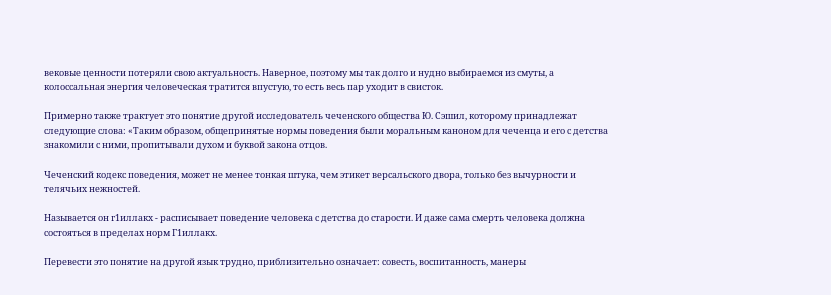вековые ценности потеряли свою актуальность. Наверное, поэтому мы так долго и нудно выбираемся из смуты, а колоссальная энергия человеческая тратится впустую, то есть весь пар уходит в свисток.

Примерно также трактует это понятие другой исследователь чеченского общества Ю. Сэшил, которому принадлежат следующие слова: «Таким образом, общепринятые нормы поведения были моральным каноном для чеченца и его с детства знакомили с ними, пропитывали духом и буквой закона отцов.

Чеченский кодекс поведения, может не менее тонкая штука, чем этикет версальского двора, только без вычурности и телячьих нежностей.

Называется он г1иллакх - расписывает поведение человека с детства до старости. И даже сама смерть человека должна состояться в пределах норм Г1иллакх.

Перевести это понятие на другой язык трудно, приблизительно означает: совесть, воспитанность, манеры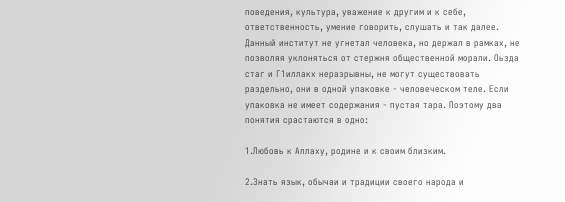поведения, культура, уважение к другим и к себе, ответственность, умение говорить, слушать и так далее. Данный институт не угнетал человека, но держал в рамках, не позволяя уклоняться от стержня общественной морали. Оьзда стаг и Г1иллакх неразрывны, не могут существовать раздельно, они в одной упаковке - человеческом теле. Если упаковка не имеет содержания - пустая тара. Поэтому два понятия срастаются в одно:

1.Любовь к Аллаху, родине и к своим близким.

2.Знать язык, обычаи и традиции своего народа и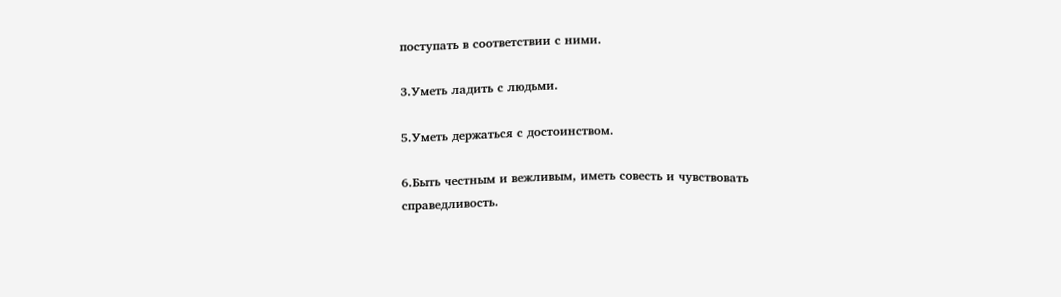поступать в соответствии с ними.

3.Уметь ладить с людьми.

5.Уметь держаться с достоинством.

6.Быть честным и вежливым, иметь совесть и чувствовать справедливость.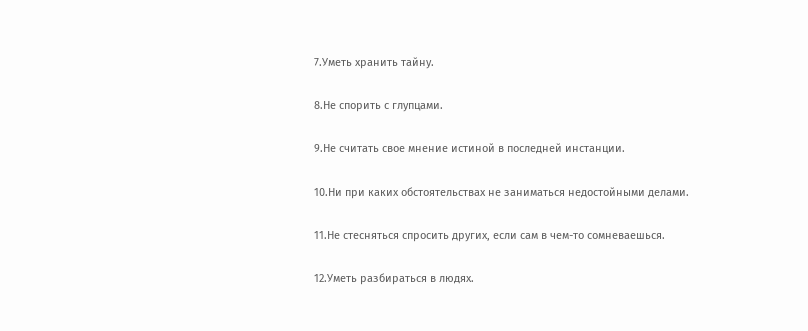7.Уметь хранить тайну.

8.Не спорить с глупцами.

9.Не считать свое мнение истиной в последней инстанции.

10.Ни при каких обстоятельствах не заниматься недостойными делами.

11.Не стесняться спросить других, если сам в чем-то сомневаешься.

12.Уметь разбираться в людях.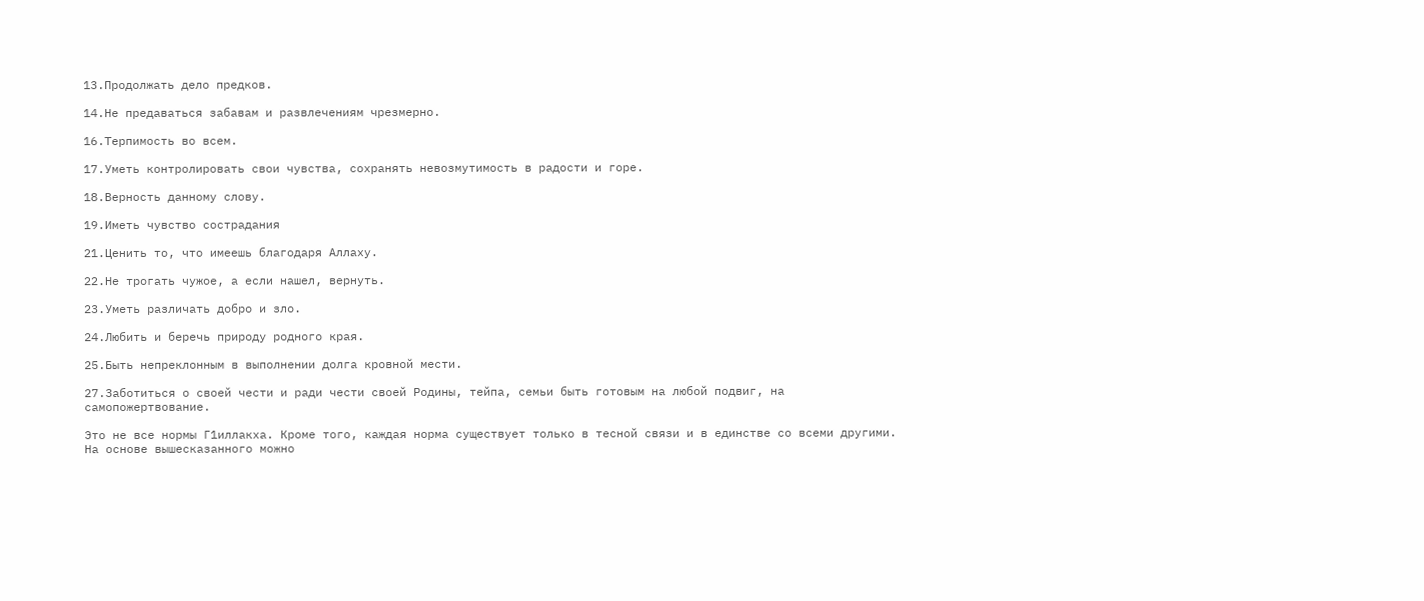13.Продолжать дело предков.

14.Не предаваться забавам и развлечениям чрезмерно.

16.Терпимость во всем.

17.Уметь контролировать свои чувства, сохранять невозмутимость в радости и горе.

18.Верность данному слову.

19.Иметь чувство сострадания

21.Ценить то, что имеешь благодаря Аллаху.

22.Не трогать чужое, а если нашел, вернуть.

23.Уметь различать добро и зло.

24.Любить и беречь природу родного края.

25.Быть непреклонным в выполнении долга кровной мести.

27.Заботиться о своей чести и ради чести своей Родины, тейпа, семьи быть готовым на любой подвиг, на самопожертвование.

Это не все нормы Г1иллакха. Кроме того, каждая норма существует только в тесной связи и в единстве со всеми другими. На основе вышесказанного можно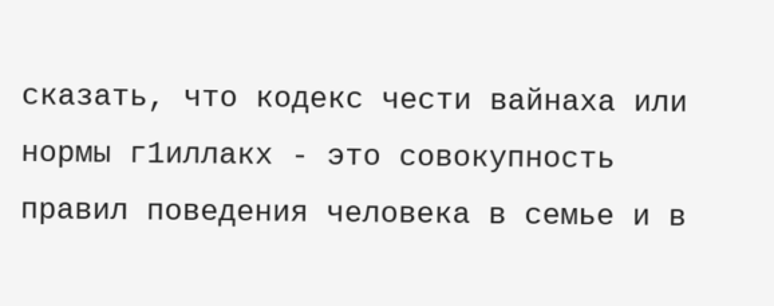сказать, что кодекс чести вайнаха или нормы г1иллакх - это совокупность правил поведения человека в семье и в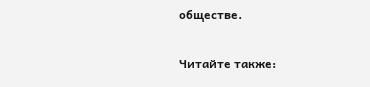обществе.

Читайте также: